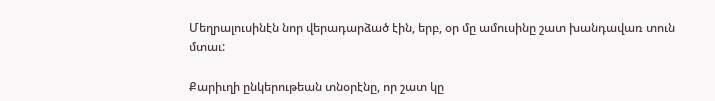Մեղրալուսինէն նոր վերադարձած էին, երբ, օր մը ամուսինը շատ խանդավառ տուն մտաւ:

Քարիւղի ընկերութեան տնօրէնը, որ շատ կը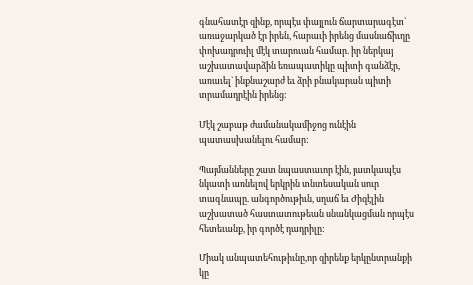գնահատէր զինք, որպէս փայլուն ճարտարագէտ` առաջարկած էր իրեն, հարաւի իրենց մասնաճիւղը փոխադրուիլ մէկ տարուան համար. իր ներկայ աշխատավարձին եռապատիկը պիտի գանձէր, առաւել` ինքնաշարժ եւ ձրի բնակարան պիտի տրամադրէին իրենց:

Մէկ շաբաթ ժամանակամիջոց ունէին պատասխանելու համար:

Պայմանները շատ նպաստաւոր էին, յատկապէս նկատի առնելով երկրին տնտեսական սուր տագնապը. անգործութիւն, սղաճ եւ Ժիզէլին աշխատած հաստատութեան սնանկացման որպէս հետեւանք, իր գործէ դադրիլը:

Միակ անպատեհութիւնը,որ զիրենք երկընտրանքի կը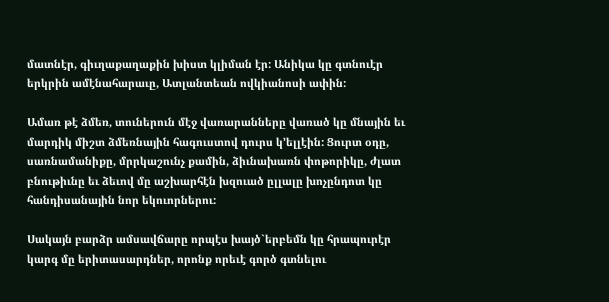մատնէր, գիւղաքաղաքին խիստ կլիման էր: Անիկա կը գտնուէր երկրին ամէնահարաւը, Ատլանտեան ովկիանոսի ափին:

Ամառ թէ ձմեռ, տուներուն մէջ վառարանները վառած կը մնային եւ մարդիկ միշտ ձմեռնային հագուստով դուրս կ’ելլէին: Ցուրտ օդը, սառնամանիքը, մրրկաշունչ քամին, ձիւնախառն փոթորիկը, ժլատ բնութիւնը եւ ձեւով մը աշխարհէն խզուած ըլլալը խոչընդոտ կը հանդիսանային նոր եկուորներու:

Սակայն բարձր ամսավճարը որպէս խայծ`երբեմն կը հրապուրէր կարգ մը երիտասարդներ, որոնք որեւէ գործ գտնելու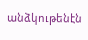անձկութենէն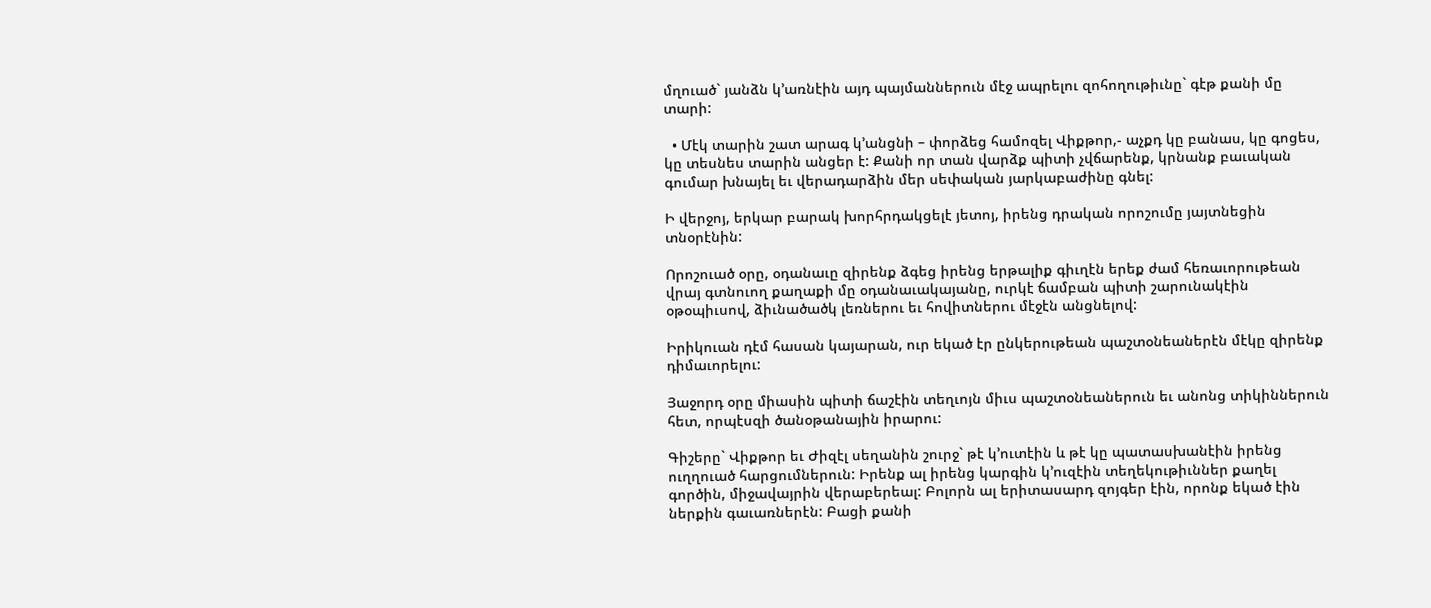մղուած` յանձն կ’առնէին այդ պայմաններուն մէջ ապրելու զոհողութիւնը` գէթ քանի մը  տարի:

  • Մէկ տարին շատ արագ կ’անցնի – փորձեց համոզել Վիքթոր,- աչքդ կը բանաս, կը գոցես, կը տեսնես տարին անցեր է: Քանի որ տան վարձք պիտի չվճարենք, կրնանք բաւական գումար խնայել եւ վերադարձին մեր սեփական յարկաբաժինը գնել:

Ի վերջոյ, երկար բարակ խորհրդակցելէ յետոյ, իրենց դրական որոշումը յայտնեցին տնօրէնին:

Որոշուած օրը, օդանաւը զիրենք ձգեց իրենց երթալիք գիւղէն երեք ժամ հեռաւորութեան վրայ գտնուող քաղաքի մը օդանաւակայանը, ուրկէ ճամբան պիտի շարունակէին օթօպիւսով, ձիւնածածկ լեռներու եւ հովիտներու մէջէն անցնելով:

Իրիկուան դէմ հասան կայարան, ուր եկած էր ընկերութեան պաշտօնեաներէն մէկը զիրենք դիմաւորելու:

Յաջորդ օրը միասին պիտի ճաշէին տեղւոյն միւս պաշտօնեաներուն եւ անոնց տիկիններուն հետ, որպէսզի ծանօթանային իրարու:

Գիշերը` Վիքթոր եւ Ժիզէլ սեղանին շուրջ` թէ կ’ուտէին և թէ կը պատասխանէին իրենց ուղղուած հարցումներուն: Իրենք ալ իրենց կարգին կ’ուզէին տեղեկութիւններ քաղել գործին, միջավայրին վերաբերեալ: Բոլորն ալ երիտասարդ զոյգեր էին, որոնք եկած էին ներքին գաւառներէն: Բացի քանի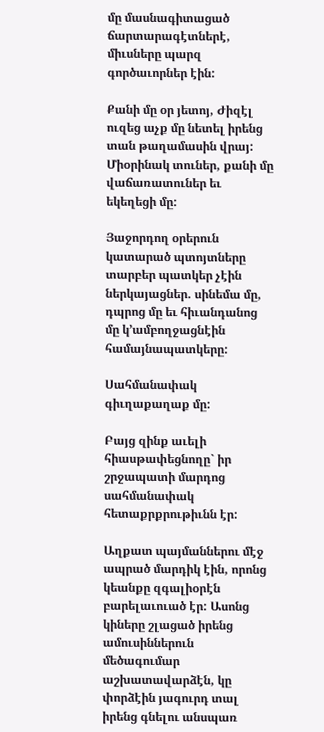մը մասնագիտացած ճարտարագէտներէ, միւսները պարզ գործաւորներ էին:

Քանի մը օր յետոյ, Ժիզէլ ուզեց աչք մը նետել իրենց տան թաղամասին վրայ: Միօրինակ տուներ, քանի մը վաճառատուներ եւ եկեղեցի մը:

Յաջորդող օրերուն կատարած պտոյտները տարբեր պատկեր չէին ներկայացներ. սինեմա մը, դպրոց մը եւ հիւանդանոց մը կ’ամբողջացնէին համայնապատկերը:

Սահմանափակ գիւղաքաղաք մը:

Բայց զինք աւելի հիասթափեցնողը` իր շրջապատի մարդոց սահմանափակ հետաքրքրութիւնն էր:

Աղքատ պայմաններու մէջ ապրած մարդիկ էին, որոնց կեանքը զգալիօրէն բարելաւուած էր: Ասոնց կիները շլացած իրենց ամուսիններուն մեծագումար աշխատավարձէն, կը փորձէին յագուրդ տալ իրենց գնելու անսպառ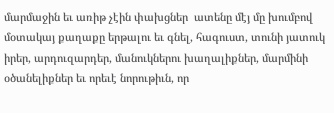մարմաջին եւ առիթ չէին փախցներ  ատենը մէյ մը խումբով մօտակայ քաղաքը երթալու եւ գնել, հագուստ, տունի յատուկ իրեր, արդուզարդեր, մանուկներու խաղալիքներ, մարմինի օծանելիքներ եւ որեւէ նորութիւն, որ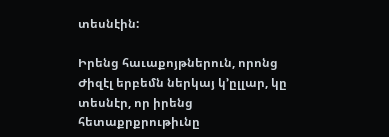տեսնէին:

Իրենց հաւաքոյթներուն, որոնց Ժիզէլ երբեմն ներկայ կ’ըլլար, կը տեսնէր, որ իրենց հետաքրքրութիւնը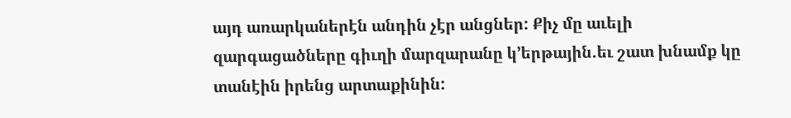այդ առարկաներէն անդին չէր անցներ: Քիչ մը աւելի զարգացածները գիւղի մարզարանը կ’երթային.եւ շատ խնամք կը տանէին իրենց արտաքինին: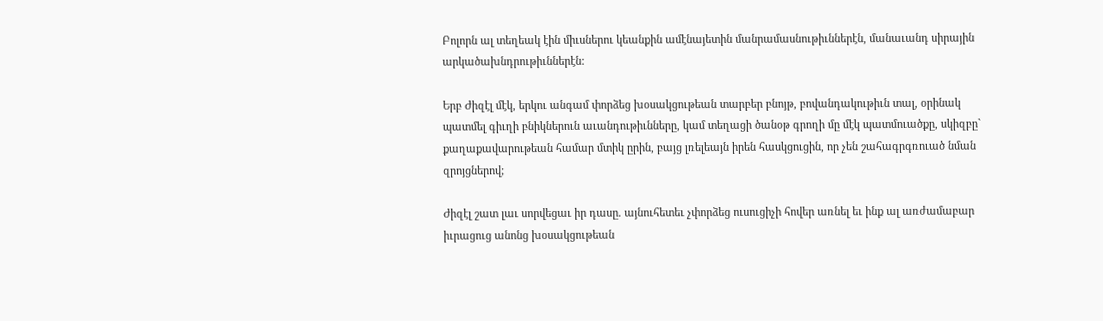Բոլորն ալ տեղեակ էին միւսներու կեանքին ամէնայետին մանրամասնութիւններէն, մանաւանդ սիրային արկածախնդրութիւններէն:

Երբ Ժիզէլ մէկ, երկու անգամ փորձեց խօսակցութեան տարբեր բնոյթ, բովանդակութիւն տալ, օրինակ պատմել գիւղի բնիկներուն աւանդութիւնները, կամ տեղացի ծանօթ գրողի մը մէկ պատմուածքը, սկիզբը` քաղաքավարութեան համար մտիկ ըրին, բայց լռելեայն իրեն հասկցուցին, որ չեն շահագրգռուած նման զրոյցներով;

Ժիզէլ շատ լաւ սորվեցաւ իր դասը. այնուհետեւ չփորձեց ուսուցիչի հովեր առնել եւ ինք ալ առժամաբար իւրացուց անոնց խօսակցութեան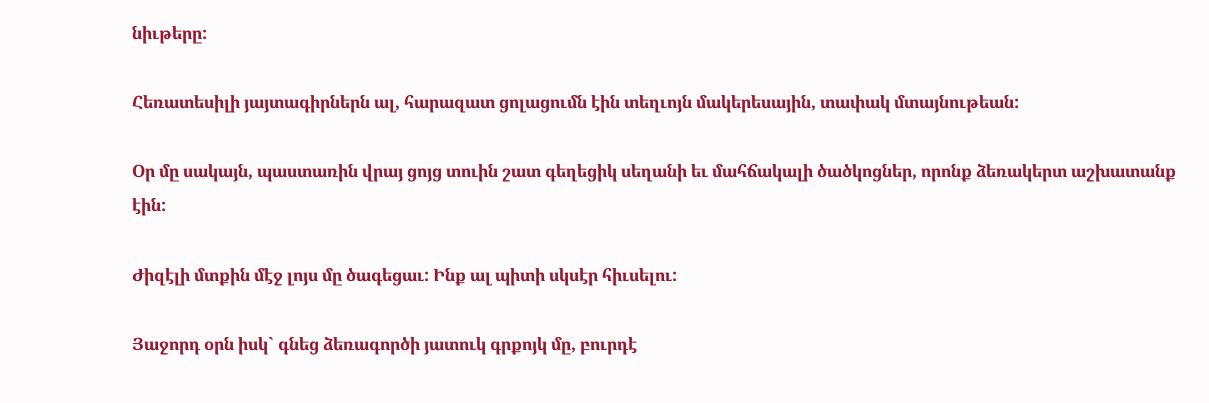նիւթերը:

Հեռատեսիլի յայտագիրներն ալ, հարազատ ցոլացումն էին տեղւոյն մակերեսային, տափակ մտայնութեան:

Օր մը սակայն, պաստառին վրայ ցոյց տուին շատ գեղեցիկ սեղանի եւ մահճակալի ծածկոցներ, որոնք ձեռակերտ աշխատանք էին:

Ժիզէլի մտքին մէջ լոյս մը ծագեցաւ: Ինք ալ պիտի սկսէր հիւսելու:

Յաջորդ օրն իսկ` գնեց ձեռագործի յատուկ գրքոյկ մը, բուրդէ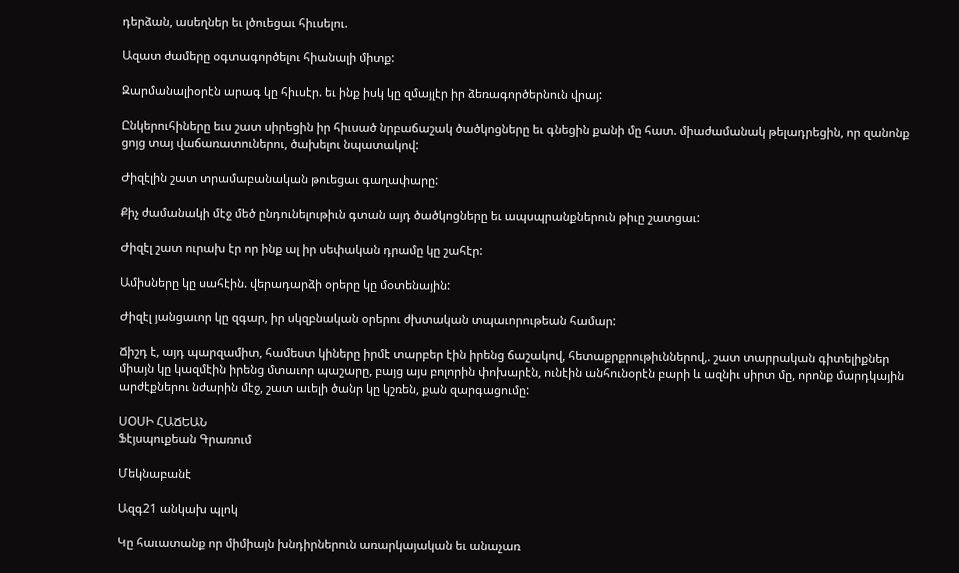դերձան, ասեղներ եւ լծուեցաւ հիւսելու.

Ազատ ժամերը օգտագործելու հիանալի միտք:

Զարմանալիօրէն արագ կը հիւսէր. եւ ինք իսկ կը զմայլէր իր ձեռագործերնուն վրայ:

Ընկերուհիները եւս շատ սիրեցին իր հիւսած նրբաճաշակ ծածկոցները եւ գնեցին քանի մը հատ. միաժամանակ թելադրեցին, որ զանոնք ցոյց տայ վաճառատուներու, ծախելու նպատակով:

Ժիզէլին շատ տրամաբանական թուեցաւ գաղափարը:

Քիչ ժամանակի մէջ մեծ ընդունելութիւն գտան այդ ծածկոցները եւ ապսպրանքներուն թիւը շատցաւ:

Ժիզէլ շատ ուրախ էր որ ինք ալ իր սեփական դրամը կը շահէր:

Ամիսները կը սահէին. վերադարձի օրերը կը մօտենային:

Ժիզէլ յանցաւոր կը զգար, իր սկզբնական օրերու ժխտական տպաւորութեան համար:

Ճիշդ է, այդ պարզամիտ, համեստ կիները իրմէ տարբեր էին իրենց ճաշակով, հետաքրքրութիւններով,. շատ տարրական գիտելիքներ միայն կը կազմէին իրենց մտաւոր պաշարը, բայց այս բոլորին փոխարէն, ունէին անհունօրէն բարի և ազնիւ սիրտ մը, որոնք մարդկային արժէքներու նժարին մէջ, շատ աւելի ծանր կը կշռեն, քան զարգացումը:

ՍՕՍԻ ՀԱՃԵԱՆ
Ֆէյսպուքեան Գրառում

Մեկնաբանէ

Ազգ21 անկախ պլոկ

Կը հաւատանք որ միմիայն խնդիրներուն առարկայական եւ անաչառ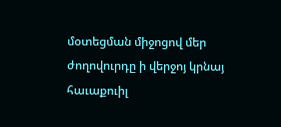մօտեցման միջոցով մեր ժողովուրդը ի վերջոյ կրնայ հաւաքուիլ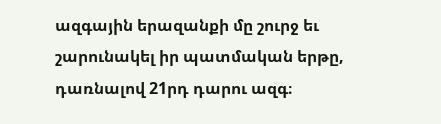ազգային երազանքի մը շուրջ եւ շարունակել իր պատմական երթը, դառնալով 21րդ դարու ազգ։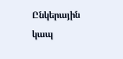Ընկերային կապ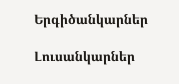Երգիծանկարներ

Լուսանկարներ